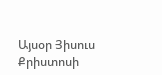Այսօր Յիսուս Քրիստոսի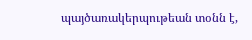պայծառակերպութեան տօնն է,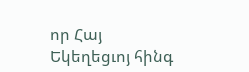որ Հայ Եկեղեցւոյ հինգ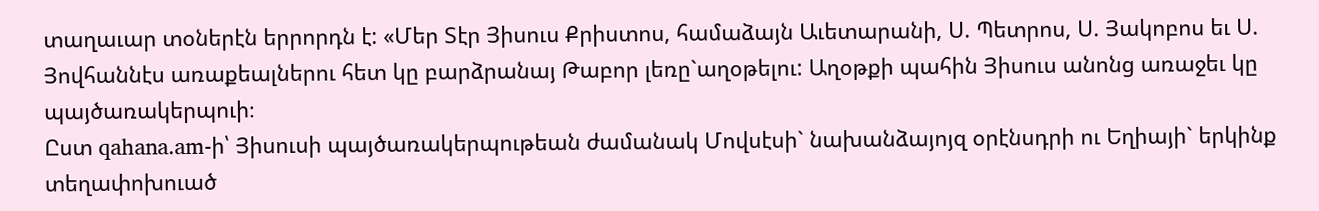տաղաւար տօներէն երրորդն է: «Մեր Տէր Յիսուս Քրիստոս, համաձայն Աւետարանի, Ս. Պետրոս, Ս. Յակոբոս եւ Ս. Յովհաննէս առաքեալներու հետ կը բարձրանայ Թաբոր լեռը`աղօթելու: Աղօթքի պահին Յիսուս անոնց առաջեւ կը պայծառակերպուի։
Ըստ qahana.am-ի՝ Յիսուսի պայծառակերպութեան ժամանակ Մովսէսի` նախանձայոյզ օրէնսդրի ու Եղիայի` երկինք տեղափոխուած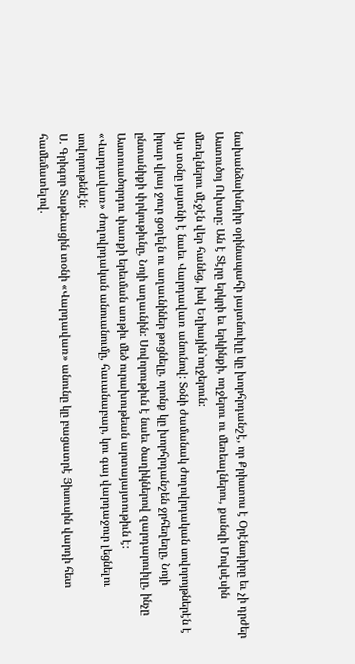նախանձախնդիր օրինապահի յայտնուիլը կը խորհրդանշէ, որ Քրիստոս է Օրէնսդիրը եւ չի դրժեր Աստուծոյ Ուխտը: Ան է Տէրը երկրի եւ երկինքի, ողջերու ու մեռեալներու, քանզի Մովսէսին մեռելներու մէջէն վեր հանեց, իսկ Եղիային`ողջերուն:
Այս տօնը յայտնի է նաեւ Վարդավառ անունով: Տօնի ժամանակ ժողովրդական սովորոյթներէն է իրար վրայ ջուր ցօղելն ու աղաւնիներ թռցնելը, որոնք կը խորհրդանշեն ջրհեղեղը, Նոյի ընտանիքի փրկութիւնը, Նոյի աղաւնին: Սովորութիւն է նաեւ ծաղիկներով զարդարուիլը, ինչը Աստուածորդու փառքի երեւման առթիւ մեծ ուրախութեան արտայայտութիւն է:
«Վարդավառ» ժողովրդական անուանումը, հաւանաբար, կու գայ վարդաջուր լեցնելու սովորութենէն:
Ս. Գրիգոր Տաթեւացին տօնի «Վարդավառ» անունը կը բացատրէ Յիսուսին վարդի հետ համեմատելով.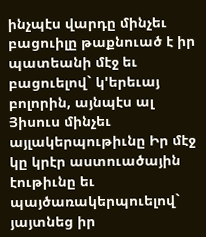ինչպէս վարդը մինչեւ բացուիլը թաքնուած է իր պատեանի մէջ եւ բացուելով` կ'երեւայ բոլորին, այնպէս ալ Յիսուս մինչեւ այլակերպութիւնը Իր մէջ կը կրէր աստուածային էութիւնը եւ պայծառակերպուելով` յայտնեց իր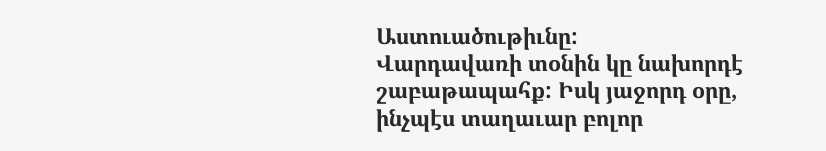Աստուածութիւնը:
Վարդավառի տօնին կը նախորդէ շաբաթապահք: Իսկ յաջորդ օրը, ինչպէս տաղաւար բոլոր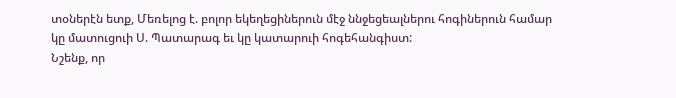տօներէն ետք, Մեռելոց է. բոլոր եկեղեցիներուն մէջ ննջեցեալներու հոգիներուն համար կը մատուցուի Ս. Պատարագ եւ կը կատարուի հոգեհանգիստ:
Նշենք, որ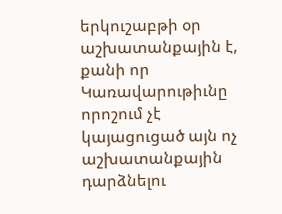երկուշաբթի օր աշխատանքային է, քանի որ Կառավարութիւնը որոշում չէ կայացուցած այն ոչ աշխատանքային դարձնելու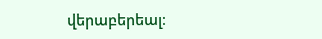վերաբերեալ։